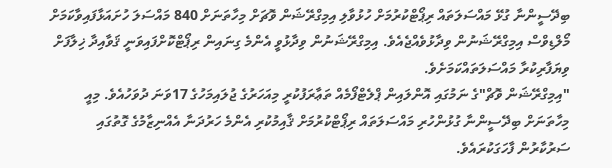ބިދޭސީންނާ ގުޅޭ މައްސަލަތައް ރިޕޯޓްކުރުމަށް ހުޅުވާލި އިމިގްރޭޝަން ވޮޗަށް މިހާތަނަށް 840 މައްސަލަ ހުށައަޅާފައިވާކަމަށް މޯލްޑިވްސް އިމިގްރޭޝަނުން ވިދާޅުވެއްޖެއެވެ. އިމިގްރޭޝަނުން ވިދާޅުވީ އެންމެ ގިނައިން ރިޕޯޓްކޮށްފައިވަނީ ޤަވާއިދާ ޚިލާފަށް ވިޔަފާރިކުރާ މައްސަލަތައްކަމަށެވެ.
"އިމިގްރޭޝަން ވޮޗް"ގެ ނަމުގައި އޮންލައިން ޕްލެޓްފޯމެއް ތަޢާރަފުކުރީ މިއަހަރުގެ ޖުލައިމަހުގެ 17ވަނަ ދުވަހުއެވެ. މިއީ މިހާތަނަށް ބިދޭސީންނާ ގުޅުންހުރި މައްސަލަތައް ރިޕޯޓްކުރުމަށް ޤާއިމުކުރި އެންމެ ހަރުދަނާ އެއްނިޒާމުގެ ގޮތުގައި ސަރުކާރުން ފާހަގަކުރައެވެ.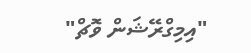"އިމިގްރޭޝަން ވޮޗް"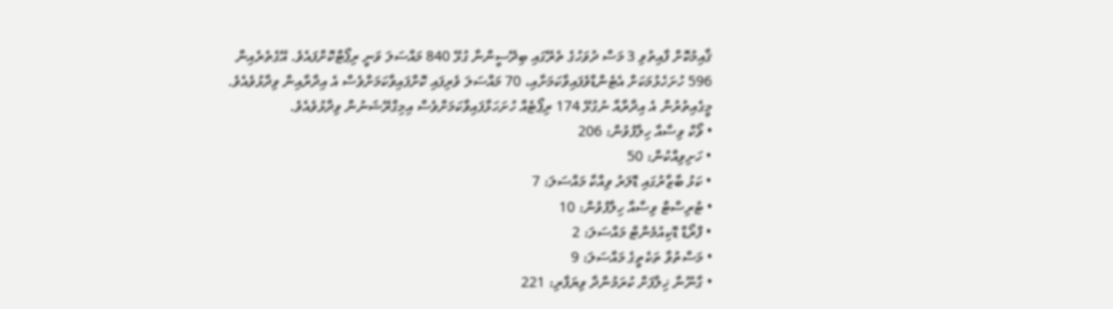ޤާއިމުކޮށް ފާއިތުވި 3 މަސް ދުވަހުގެ ތެރޭގައި ބިދޭސީންނާ ގުޅޭ 840 މައްސަލަ ވަނީ ރިޕޯޓްކޮށްފައެވެ. އޭގެތެރެއިން 596 ހުށަހެޅުމަކަށް އެޓެންޑްވެފައިވާކަމަށާއި، 70 މައްސަލަ ވެރިފައި ކޮށްފައިވާކަމަށްވެސް އެ އިދާރާއިން ވިދާޅުވެއެވެ. މީގެއިތުރުން އެ އިދާރާއާ ނުގުޅޭ 174 ރިޕޯޓެއް ހުށަހަޅާފައިވާކަމަށްވެސް އިމިގްރޭޝަނުން ވިދާޅުވެއެވެ.
• ވޯކް ވިސާއާ ހިލާފުވުން: 206
• ހަށިވިއްކުން: 50
• ކަޅު ބާޒާރުގައި ޑޮލަރު ވިއްކާ މައްސަލަ: 7
• ޓުރިސްޓް ވިސާއާ ހިލާފުވުން: 10
• ފްރޯޑް ޑޮކިއުމެންޓް މައްސަލަ: 2
• މަސްތުވާ ތަކެތީގެ މައްސަލަ: 9
• ގާނޫނާ ޚިލާފަށް ކުރަމުންދާ ވިޔަފާރި: 221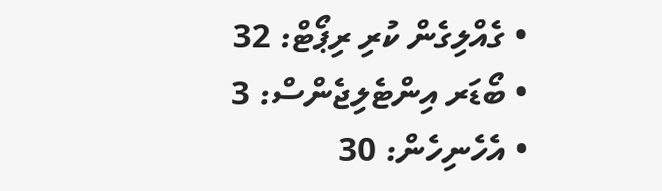• ގެއްލިގެން ކުރި ރިޕޯޓް: 32
• ބޯޑަރ އިންޓެލިޖެންސް: 3
• އެހެނިހެން: 30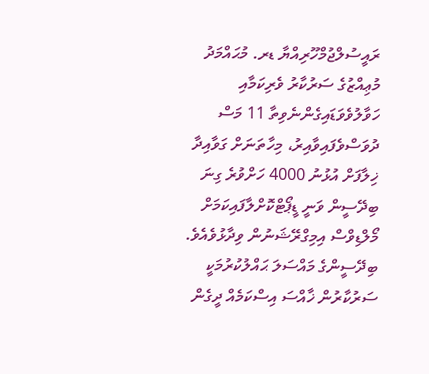ރައީސުލްޖުމްހޫރިއްޔާ ޑރ. މުޙައްމަދު މުޢިއްޒުގެ ސަރުކާރު ވެރިކަމާއި ހަވާލުވެވަޑައިގެންނެވިތާ 11 މަސް ދުވަސްވެފައިވާއިރު، މިހާތަނަށް ގަވާއިދާ ޚިލާފަށް އުޅުނު 4000 ހަށްވުރެ ގިނަ ބިދޭސީން ވަނީ ޑީޕޯޓްކޮށްލާފައިކަމަށް މޯލްޑިވްސް އިމިގްރޭޝަނުން ވިދާޅުވެއެވެ.
ބިދޭސީންގެ މައްސަލަ ޙައްލުކުރުމަކީ ސަރުކާރުން ޚާއްސަ އިސްކަމެއް ދީގެން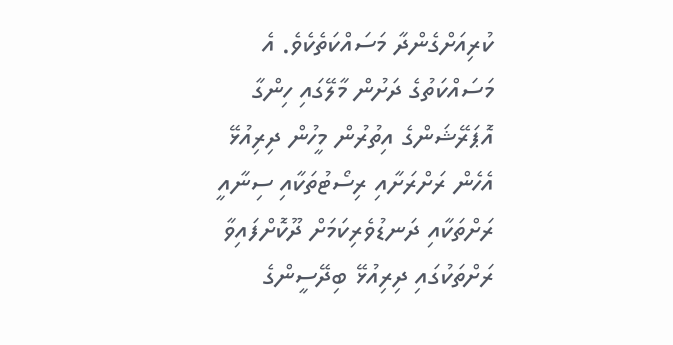ކުރިއަށްގެންދާ މަސައްކަތެކެވެ. އެ މަސައްކަތުގެ ދަށުން މާލޭގައި ހިންގާ އޮޕަރޭޝަންގެ އިތުރުން މީހުން ދިރިއުޅޭ އެހެން ރަށްރަށާއި ރިސޯޓުތަކާއި ސިނާއީ ރަށްތަކާއި ދަނޑުވެރިކަމަށް ދޫކޮށްފައިވާ ރަށްތަކުގައި ދިރިއުޅޭ ބިދޭސީންގެ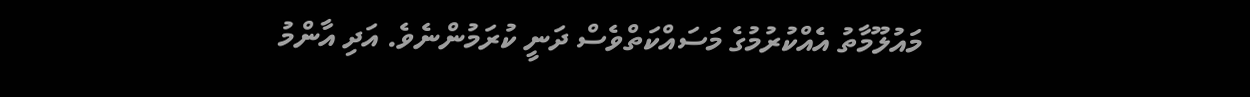މައުލޫމާތު އެއްކުރުމުގެ މަސައްކަތްވެސް ދަނީ ކުރަމުންނެވެ. އަދި އާންމު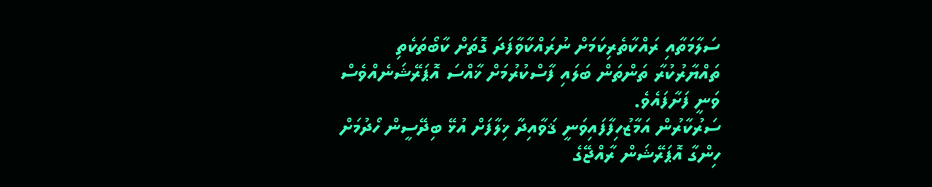ސަލާމަތާއި ރައްކާތެރިކަމަށް ނުރައްކާވާފަދަ ގޮތަށް ކާބޯތަކެތި ތައްޔާރުކުރާ ތަންތަން ބަލައި ފާސްކުރުމަށް ޚާއްސަ އޮޕަރޭޝަނެއްވެސް ވަނީ ފަށާފައެވެ.
ސަރުކާރުން އަމާޒުހިފާފައިވަނީ ޤަވާއިދާ ޚިލާފަށް އުޅޭ ބިދޭސީން ހޯދުމަށް ހިންގާ އޮޕަރޭޝަން ރާއްޖޭގެ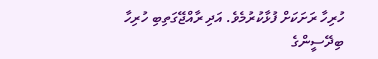ހުރިހާ ރަށަކަށް ފުޅާކުރުމެވެ. އަދި ރާއްޖޭގަތިބި ހުރިހާ ބިދޭސީންގެ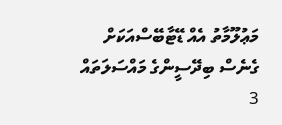މަޢުލޫމާތު އެއް ޑޭޓާބޭސްއަކަށް ގެނެސް ބިދޭސީންގެ މައްސަލަތައް 3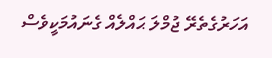އަހަރުގެތެރޭ ޖުމްލަ ޙައްލެއް ގެނައުމަކީވެސް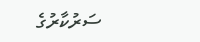ސަރުކާރުގެ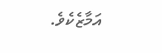އަމާޒެކެވެ.